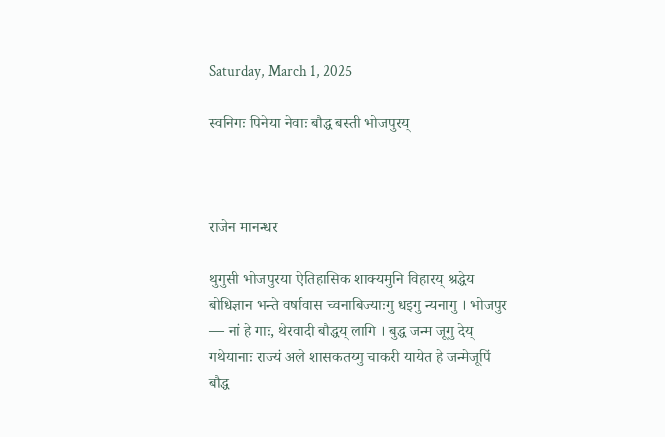Saturday, March 1, 2025

स्वनिगः पिनेया नेवाः बौद्ध बस्ती भोजपुरय्



राजेन मानन्धर

थुगुसी भोजपुरया ऐतिहासिक शाक्यमुनि विहारय् श्रद्धेय बोधिज्ञान भन्ते वर्षावास च्वनाबिज्याःगु धइगु न्यनागु । भोजपुर — नां हे गाः, थेरवादी बौद्धय् लागि । बुद्ध जन्म जूगु देय् गथेयानाः राज्यं अले शासकतय्गु चाकरी यायेत हे जन्मेजूपिं बौद्ध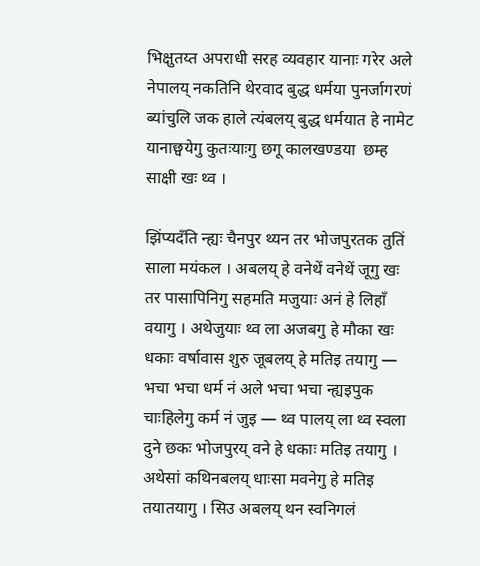भिक्षुतय्त अपराधी सरह व्यवहार यानाः गरेर अले नेपालय् नकतिनि थेरवाद बुद्ध धर्मया पुनर्जागरणं ब्यांचुलि जक हाले त्यंबलय् बुद्ध धर्मयात हे नामेट यानाछ्वयेगु कुतःयाःगु छगू कालखण्डया  छम्ह साक्षी खः थ्व ।

झिंप्यदँति न्ह्यः चैनपुर थ्यन तर भोजपुरतक तुतिं साला मयंकल । अबलय् हे वनेथें वनेथें जूगु खः तर पासापिनिगु सहमति मजुयाः अनं हे लिहाँ वयागु । अथेजुयाः थ्व ला अजबगु हे मौका खः धकाः वर्षावास शुरु जूबलय् हे मतिइ तयागु — भचा भचा धर्म नं अले भचा भचा न्ह्यइपुक चाःहिलेगु कर्म नं जुइ — थ्व पालय् ला थ्व स्वला दुने छकः भोजपुरय् वने हे धकाः मतिइ तयागु । अथेसां कथिनबलय् धाःसा मवनेगु हे मतिइ तयातयागु । सिउ अबलय् थन स्वनिगलं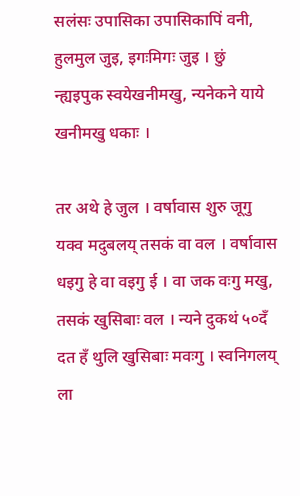सलंसः उपासिका उपासिकापिं वनी, हुलमुल जुइ, इगःमिगः जुइ । छुं न्ह्यइपुक स्वयेखनीमखु, न्यनेकने याये खनीमखु धकाः ।

तर अथे हे जुल । वर्षावास शुरु जूगु यक्व मदुबलय् तसकं वा वल । वर्षावास धइगु हे वा वइगु ई । वा जक वःगु मखु, तसकं खुसिबाः वल । न्यने दुकथं ५०दँ दत हँ थुलि खुसिबाः मवःगु । स्वनिगलय् ला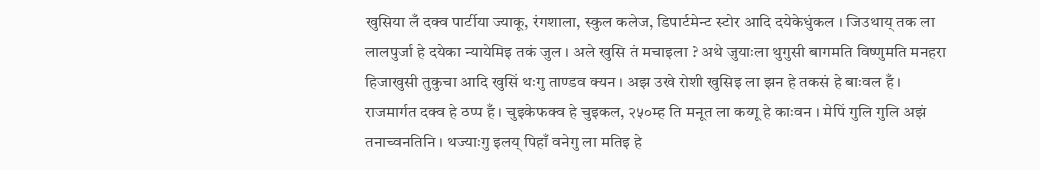खुसिया लँ दक्व पार्टीया ज्याकू, रंगशाला, स्कुल कलेज, डिपार्टमेन्ट स्टोर आदि दयेकेधुंकल । जिउथाय् तक ला लालपुर्जा हे दयेका न्यायेमिइ तकं जुल । अले खुसि तं मचाइला ? अथे जुयाःला थुगुसी बागमति विष्णुमति मनहरा हिजाखुसी तुकुचा आदि खुसिं थःगु ताण्डव क्यन । अझ उखे रोशी खुसिइ ला झन हे तकसं हे बाःवल हँ । राजमार्गत दक्व हे ठप्प हँ । चुइकेफक्व हे चुइकल, २५०म्ह ति मनूत ला कय्गू हे काःवन । मेपिं गुलि गुलि अझं तनाच्वनतिनि । थज्याःगु इलय् पिहाँ वनेगु ला मतिइ हे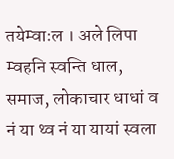तयेम्वाःल । अले लिपा म्वहनि स्वन्ति धाल, समाज, लोकाचार धाधां व नं या थ्व नं या यायां स्वला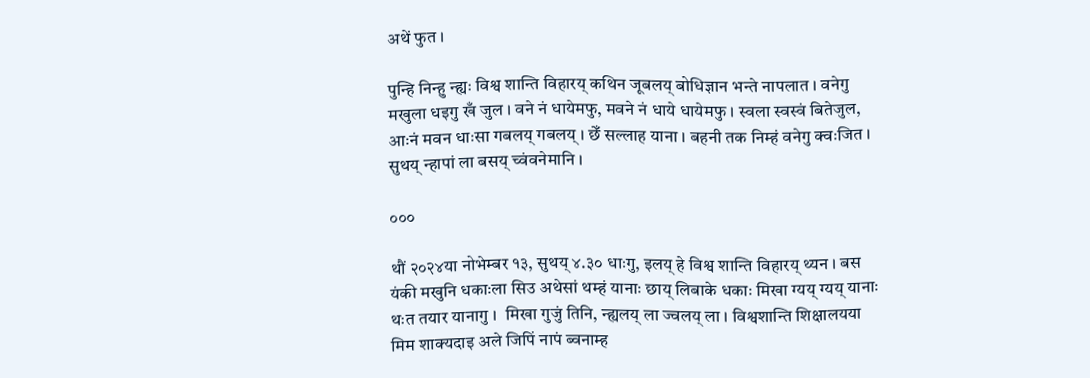अथें फुत ।

पुन्हि निन्हु न्ह्यः विश्व शान्ति विहारय् कथिन जूबलय् बोधिज्ञान भन्ते नापलात । वनेगु मखुला धइगु खँ जुल । वने नं धायेमफु, मवने नं धाये धायेमफु । स्वला स्वस्वं बितेजुल, आःनं मवन धाःसा गबलय् गबलय् । छेँ सल्लाह याना । बहनी तक निम्हं वनेगु क्वःजित । सुथय् न्हापां ला बसय् च्वंवनेमानि ।

०००

थौं २०२४या नोभेम्बर १३, सुथय् ४.३० धाःगु, इलय् हे विश्व शान्ति विहारय् थ्यन । बस यंकी मखुनि धकाःला सिउ अथेसां थम्हं यानाः छाय् लिबाके धकाः मिखा ग्यय् ग्यय् यानाः थःत तयार यानागु ।  मिखा गुजुं तिनि, न्ह्यलय् ला ज्वलय् ला । विश्वशान्ति शिक्षालयया मिम शाक्यदाइ अले जिपिं नापं ब्वनाम्ह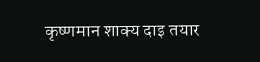कृष्णमान शाक्य दाइ तयार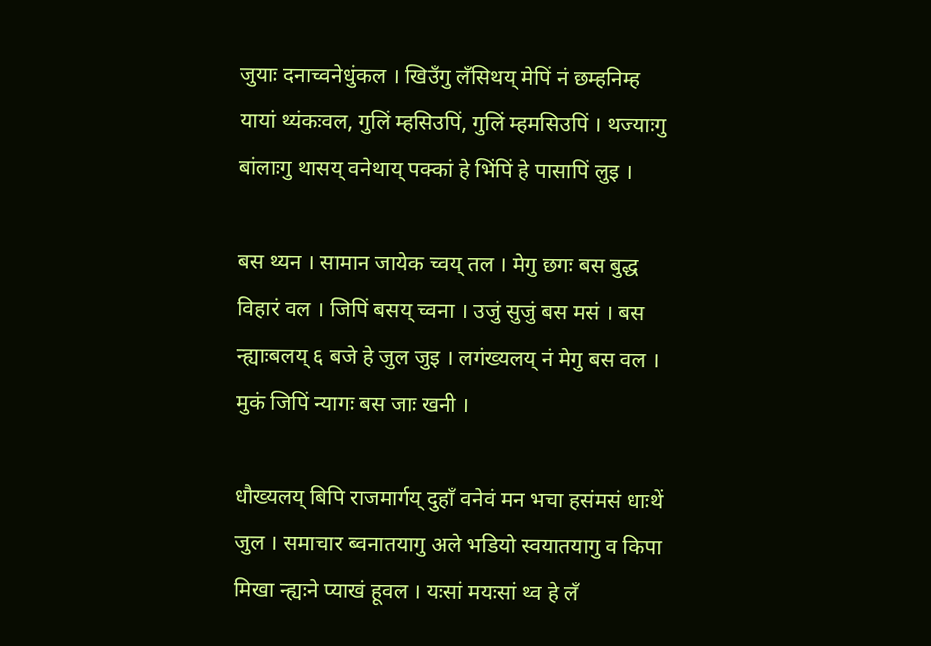जुयाः दनाच्वनेधुंकल । खिउँगु लँसिथय् मेपिं नं छम्हनिम्ह यायां थ्यंकःवल, गुलिं म्हसिउपिं, गुलिं म्हमसिउपिं । थज्याःगु बांलाःगु थासय् वनेथाय् पक्कां हे भिंपिं हे पासापिं लुइ ।

बस थ्यन । सामान जायेक च्वय् तल । मेगु छगः बस बुद्ध विहारं वल । जिपिं बसय् च्वना । उजुं सुजुं बस मसं । बस न्ह्याःबलय् ६ बजे हे जुल जुइ । लगंख्यलय् नं मेगु बस वल । मुकं जिपिं न्यागः बस जाः खनी ।

धौख्यलय् बिपि राजमार्गय् दुहाँ वनेवं मन भचा हसंमसं धाःथें जुल । समाचार ब्वनातयागु अले भडियो स्वयातयागु व किपा मिखा न्ह्यःने प्याखं हूवल । यःसां मयःसां थ्व हे लँ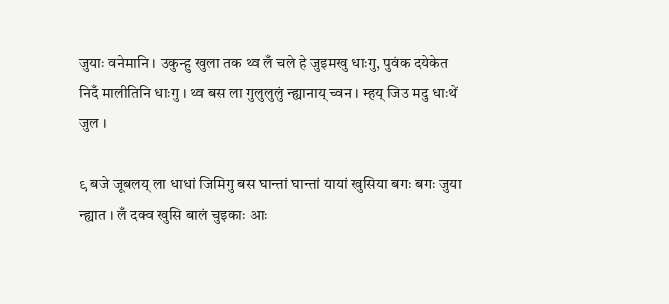जुयाः वनेमानि । उकुन्हु खुला तक थ्व लँ चले हे जुइमखु धाःगु, पुवंक दयेकेत निदँ मालीतिनि धाःगु । थ्व बस ला गुलुलुलुं न्ह्यानाय् च्वन । म्हय् जिउ मदु धाःथें जुल ।

९ बजे जूबलय् ला धाधां जिमिगु बस घान्तां घान्तां यायां खुसिया बगः बगः जुया न्ह्यात । लँ दक्व खुसि बालं चुइकाः आः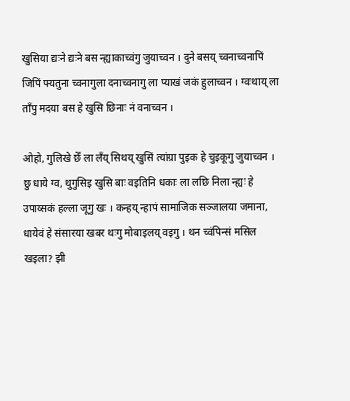खुसिया द्यःने द्यःने बस न्ह्याकाच्वंगु जुयाच्वन । दुने बसय् च्वनाच्वनापिं जिपिं फ्यतुना च्वनागुला दनाच्वनागु ला प्याखं जकं हुलाच्वन । ग्वःथाय् ला ताँपु मदया बस हे खुसि छिनाः नं वनाच्वन ।

ओहो, गुलिखे छेँ ला लँय् सिथय् खुसिं त्यांग्रा पुइक हे चुइकूगु जुयाच्वन । छु धाये ग्व, थुगुसिइ खुसि बाः वइतिनि धकाः ला लछि निला न्ह्यः हे उपाय्सकं हल्ला जूगु खः । कन्हय् न्हापं सामाजिक सञ्जालया जमाना, धायेवं हे संसारया खबर थःगु मोबाइलय् वइगु । थन च्वंपिन्सं मसिल खइला? झी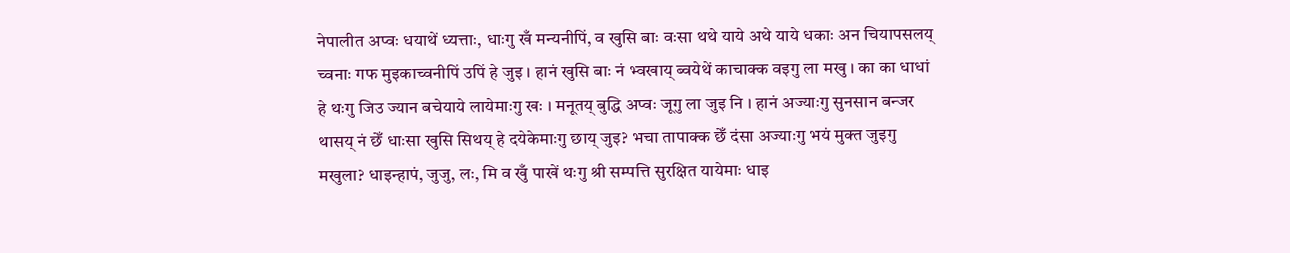नेपालीत अप्वः धयाथें ध्यत्ताः, धाःगु खँ मन्यनीपिं, व खुसि बाः वःसा थथे याये अथे याये धकाः अन चियापसलय् च्वनाः गफ मुइकाच्वनीपिं उपिं हे जुइ । हानं खुसि बाः नं भ्वखाय् ब्वयेथें काचाक्क वइगु ला मखु । का का धाधां हे थःगु जिउ ज्यान बचेयाये लायेमाःगु खः । मनूतय् बुद्धि अप्वः जूगु ला जुइ नि । हानं अज्याःगु सुनसान बन्जर थासय् नं छेँ धाःसा खुसि सिथय् हे दयेकेमाःगु छाय् जुइ? भचा तापाक्क छेँ दंसा अज्याःगु भयं मुक्त जुइगु मखुला? धाइन्हापं, जुजु, लः, मि व खुँ पाखें थःगु श्री सम्पत्ति सुरक्षित यायेमाः धाइ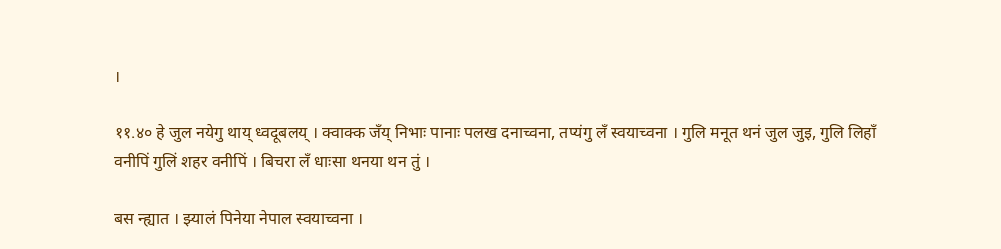।

११.४० हे जुल नयेगु थाय् ध्वदूबलय् । क्वाक्क जँय् निभाः पानाः पलख दनाच्वना, तप्यंगु लँ स्वयाच्वना । गुलि मनूत थनं जुल जुइ, गुलि लिहाँ वनीपिं गुलिं शहर वनीपिं । बिचरा लँ धाःसा थनया थन तुं ।

बस न्ह्यात । झ्यालं पिनेया नेपाल स्वयाच्वना ।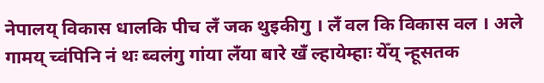नेपालय् विकास धालकि पीच लँ जक थुइकीगु । लँ वल कि विकास वल । अले गामय् च्वंपिनि नं थः ब्वलंगु गांया लँया बारे खँ ल्हायेम्हाः येँय् न्हूसतक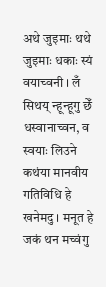अथे जुइमाः थथे जुइमाः धकाः स्यं वयाच्वनी । लँ सिथय् न्हून्हूगु छेँ धस्वानाच्वन, व स्वयाः लिउने कथंया मानवीय गतिविधि हे खनेमदु । मनूत हे जकं थन मच्वंगु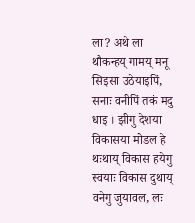ला? अथे ला थौकन्हय् गामय् मनू सिइसा उठेयाइपिं, सनाः वनीपिं तकं मदु धाइ । झीगु देशया विकासया मोडल हे थःथाय् विकास हयेगु स्वयाः विकास दुथाय् वनेगु जुयावल, लः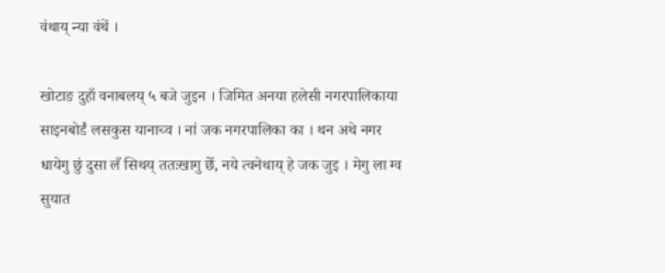वंथाय् न्या वंथें ।

खोटाङ दुहाँ वनाबलय् ५ बजे जुइन । जिमित अनया हलेसी नगरपालिकाया साइनबोर्डं लसकुस यानाच्व । नां जक नगरपालिका का । थन अथे नगर धायेगु छुं दुसा लँ सिथय् ततःखागु छेँ, नये त्वनेथाय् हे जक जुइ । मेगु ला ग्व सुयात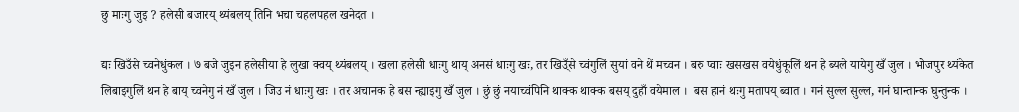छु माःगु जुइ ? हलेसी बजारय् थ्यंबलय् तिनि भचा चहलपहल खनेदत ।

द्यः खिउँसे च्वनेधुंकल । ७ बजे जुइन हलेसीया हे लुखा क्वय् थ्यंबलय् । खला हलेसी धाःगु थाय् अनसं धाःगु खः, तर खिउ्ँसे च्वंगुलिं सुयां वने थें मच्वन । बरु प्वाः खसखस वयेधुंकूलिं थन हे ब्यले यायेगु खँ जुल । भोजपुर थ्यंकेत लिबाइगुलिं थन हे बाय् च्वनेगु नं खँ जुल । जिउ नं धाःगु खः । तर अचानक हे बस न्ह्याइगु खँ जुल । छुं छुं नयाच्वंपिनि थाक्क थाक्क बसय् दुहाँ वयेमाल ।  बस हानं थःगु मतापय् ब्वात । गनं सुल्ल सुल्ल, गनं घान्तान्क घुन्तुन्क ।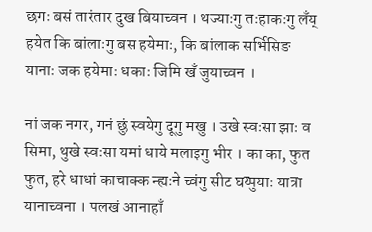छगः बसं तारंतार दुख बियाच्वन । थज्याःगु तःहाकःगु लँय् हयेत कि बांलाःगु बस हयेमाः, कि बांलाक सर्भिसिङ यानाः जक हयेमाः धकाः जिमि खँ जुयाच्वन ।

नां जक नगर, गनं छुं स्वयेगु दूगु मखु । उखे स्वःसा झाः व सिमा, थुखे स्वःसा यमां धाये मलाइगु भीर । का का, फुत फुत, हरे धाधां काचाक्क न्ह्यःने च्वंगु सीट घय्पुयाः यात्रा यानाच्वना । पलखं आनाहाँ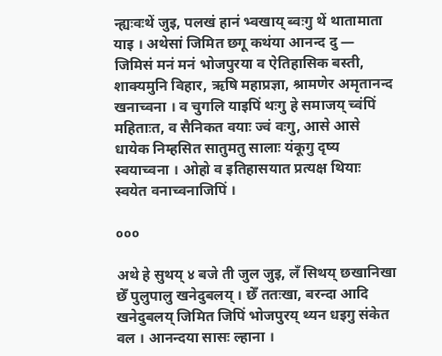न्ह्यःवःथें जुइ, पलखं हानं भ्वखाय् ब्वःगु थें थातामाता याइ । अथेसां जिमित छगू कथंया आनन्द दु — जिमिसं मनं मनं भोजपुरया व ऐतिहासिक बस्ती, शाक्यमुनि विहार, ऋषि महाप्रज्ञा, श्रामणेर अमृतानन्द खनाच्वना । व चुगलि याइपिं थःगु हे समाजय् च्वंपिं महिताःत, व सैनिकत वयाः ज्वं वःगु, आसे आसे धायेक निम्हसित सातुमतु सालाः यंकूगु दृष्य स्वयाच्वना । ओहो व इतिहासयात प्रत्यक्ष थियाः स्वयेत वनाच्वनाजिपिं ।

०००

अथे हे सुथय् ४ बजे ती जुल जुइ, लँ सिथय् छखानिखा छेँ पुलुपालु खनेदुबलय् । छेँ ततःखा, बरन्दा आदि खनेदुबलय् जिमित जिपिं भोजपुरय् थ्यन धइगु संकेत वल । आनन्दया सासः ल्हाना ।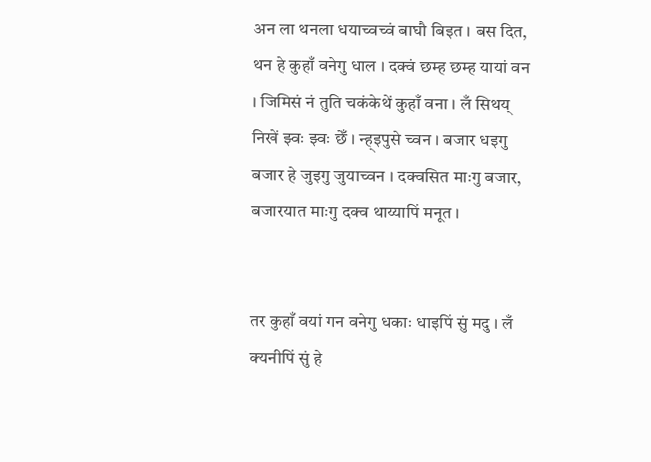अन ला थनला धयाच्वच्वं बाघौ बिइत । बस दित, थन हे कुहाँ वनेगु धाल । दक्वं छम्ह छम्ह यायां वन । जिमिसं नं तुति चकंकेथें कुहाँ वना । लँ सिथय् निखें झ्वः झ्वः छेँ । न्ह्इपुसे च्वन । बजार धइगु बजार हे जुइगु जुयाच्वन । दक्वसित माःगु बजार, बजारयात माःगु दक्व थाय्यापिं मनूत ।


तर कुहाँ वयां गन वनेगु धकाः धाइपिं सुं मदु । लँ क्यनीपिं सुं हे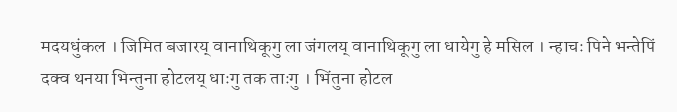मदयधुंकल । जिमित बजारय् वानाथिकूगु ला जंगलय् वानाथिकूगु ला धायेगु हे मसिल । न्हाचः पिने भन्तेपिं दक्व थनया भिन्तुना होटलय् धाःगु तक ताःगु । भिंतुना होटल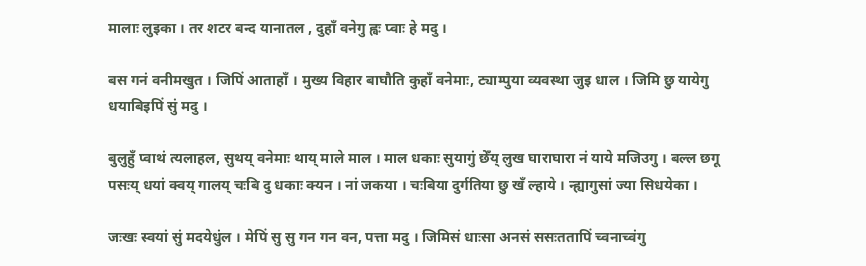मालाः लुइका । तर शटर बन्द यानातल , दुहाँ वनेगु ह्वः प्वाः हे मदु ।

बस गनं वनीमखुत । जिपिं आताहाँ । मुख्य विहार बाघौति कुहाँ वनेमाः, ट्याम्पुया व्यवस्था जुइ धाल । जिमि छु यायेगु धयाबिइपिं सुं मदु ।

बुलुहुँ प्वाथं त्यलाहल, सुथय् वनेमाः थाय् माले माल । माल धकाः सुयागुं छेँय् लुख घाराघारा नं याये मजिउगु । बल्ल छगू पसःय् धयां क्वय् गालय् चःबि दु धकाः क्यन । नां जकया । चःबिया दुर्गतिया छु खँ ल्हाये । न्ह्यागुसां ज्या सिधयेका ।

जःखः स्वयां सुं मदयेधुंल । मेपिं सु सु गन गन वन, पत्ता मदु । जिमिसं धाःसा अनसं ससःततापिं च्वनाच्वंगु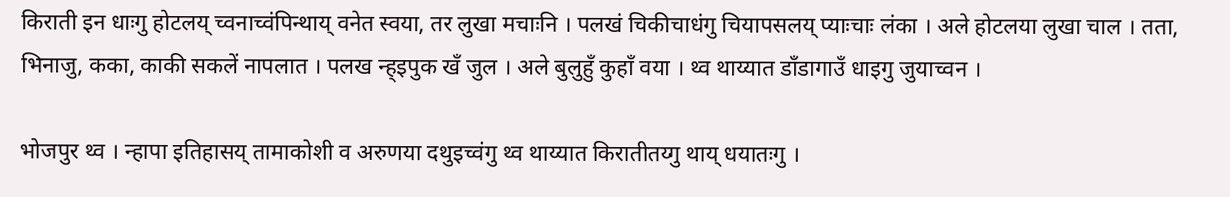किराती इन धाःगु होटलय् च्वनाच्वंपिन्थाय् वनेत स्वया, तर लुखा मचाःनि । पलखं चिकीचाधंगु चियापसलय् प्याःचाः लंका । अले होटलया लुखा चाल । तता, भिनाजु, कका, काकी सकलें नापलात । पलख न्ह्इपुक खँ जुल । अले बुलुहुँ कुहाँ वया । थ्व थाय्यात डाँडागाउँ धाइगु जुयाच्वन ।

भोजपुर थ्व । न्हापा इतिहासय् तामाकोशी व अरुणया दथुइच्वंगु थ्व थाय्यात किरातीतय्गु थाय् धयातःगु ।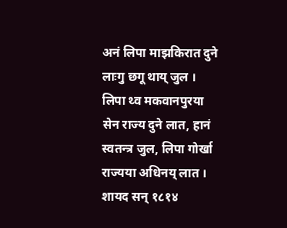अनं लिपा माझकिरात दुने लाःगु छगू थाय् जुल । लिपा थ्व मकवानपुरया सेन राज्य दुने लात, हानं स्वतन्त्र जुल, लिपा गोर्खा राज्यया अधिनय् लात । शायद सन् १८१४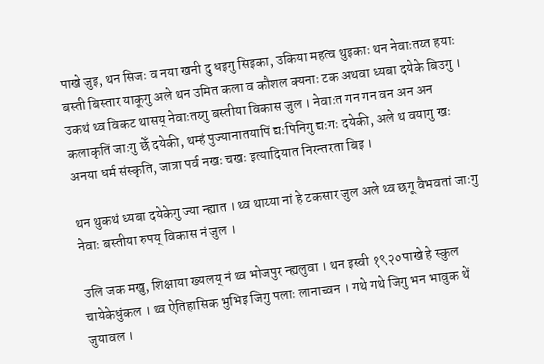पाखे जुइ, थन सिजः व नया खनी दु धइगु सिइका, उकिया महत्व थुइकाः थन नेवाःतय्त हयाः बस्ती बिस्तार याकूगु अले थन उमित कला व कौशल क्यनाः टक अथवा ध्यबा दयेके बिउगु । उकथं थ्व विकट थासय् नेवाःतय्गु बस्तीया विकास जुल । नेवाःत गन गन वन अन अन कलाकृतिं जाःगु छेँ दयेकी, थम्हं पुज्यानातयापिं द्यःपिनिगु द्यःगः दयेकी, अले थ वयागु खः अनया धर्म संस्कृति, जात्रा पर्व नखः चखः इत्यादियात निरन्तरता बिइ ।

थन थुकथं ध्यबा दयेकेगु ज्या न्ह्यात । थ्व थाय्या नां हे टकसार जुल अले थ्व छगू वैभवतां जाःगु नेवाः बस्तीया रुपय् विकास नं जुल ।

उलि जक मखु, शिक्षाया ख्यलय् नं थ्व भोजपुर न्ह्यलुवा । थन इस्वी १९२०पाखे हे स्कुल चायेकेधुंकल । थ्व ऐतिहासिक भुभिइ जिगु पलाः लानाच्वन । गथे गथे जिगु भन भावुक थें जुयावल ।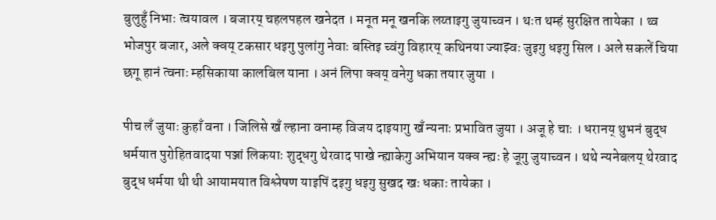बुलुहुँ निभाः त्वयावल । बजारय् चहलपहल खनेदत । मनूत मनू खनकि लय्ताइगु जुयाच्वन । थःत थम्हं सुरक्षित तायेका । थ्व भोजपुर बजार, अले क्वय् टकसार धइगु पुलांगु नेवाः बस्तिइ च्वंगु विहारय् कथिनया ज्याझ्वः जुइगु धइगु सिल । अले सकलें चिया छगू हानं त्वनाः म्हसिकाया कालबिल याना । अनं लिपा क्वय् वनेगु धका तयार जुया ।

पीच लँ जुयाः कुहाँ वना । जिलिसे खँ ल्हाना वनाम्ह विजय दाइयागु खँ न्यनाः प्रभावित जुया । अजू हे चाः । धरानय् थुभनं बुद्ध धर्मयात पुरोहितवादया पञ्जां लिकयाः शुद्धगु थेरवाद पाखे न्ह्याकेगु अभियान यक्व न्ह्यः हे जूगु जुयाच्वन । थथे न्यनेबलय् थेरवाद बुद्ध धर्मया थी थी आयामयात विश्लेषण याइपिं दइगु धइगु सुखद खः धकाः तायेका ।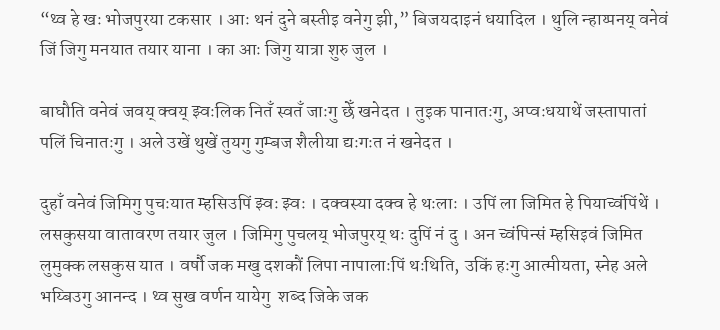“थ्व हे खः भोजपुरया टकसार । आः थनं दुने बस्तीइ वनेगु झी,” बिजयदाइनं धयादिल । थुलि न्हाय्पनय् वनेवं जिं जिगु मनयात तयार याना । का आः जिगु यात्रा शुरु जुल ।

बाघौति वनेवं जवय् क्वय् झ्वःलिक नितँ स्वतँ जाःगु छेँ खनेदत । तुइक पानातःगु, अप्वःधयाथें जस्तापातां पलिं चिनातःगु । अले उखें थुखें तुयगु गुम्बज शैलीया द्यःगःत नं खनेदत ।

दुहाँ वनेवं जिमिगु पुचःयात म्हसिउपिं झ्वः झ्वः । दक्वस्या दक्व हे थःलाः । उपिं ला जिमित हे पियाच्वंपिंथें । लसकुसया वातावरण तयार जुल । जिमिगु पुचलय् भोजपुरय् थः दुपिं नं दु । अन च्वंपिन्सं म्हसिइवं जिमित लुमुक्क लसकुस यात । वर्षौ जक मखु दशकौं लिपा नापालाःपिं थःथिति, उकिं हःगु आत्मीयता, स्नेह अले भय्बिउगु आनन्द । थ्व सुख वर्णन यायेगु  शब्द जिके जक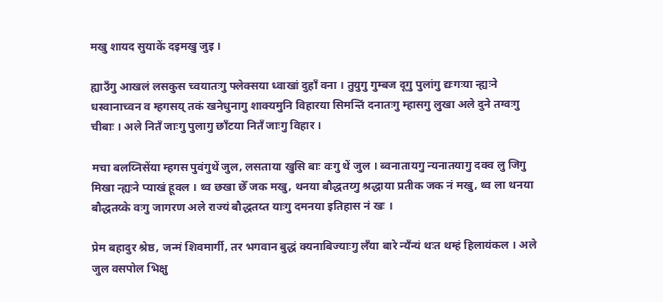मखु शायद सुयाकें दइमखु जुइ ।

ह्याउँगु आखलं लसकुस च्वयातःगु फ्लेक्सया ध्वाखां दुहाँ वना । तुयुगु गुम्बज दूगु पुलांगु द्यःगःया न्ह्यःने धस्वानाच्वन व म्हगसय् तकं खनेधुनागु शाक्यमुनि विहारया सिमन्तिं दनातःगु म्हासगु लुखा अले दुने तग्वःगु चीबाः । अले नितँ जाःगु पुलागु छाँटया नितँ जाःगु विहार ।

मचा बलय्निसेंया म्हगस पुवंगुथें जुल, लसताया खुसि बाः वःगु थें जुल । ब्वनातायगु न्यनातयागु दक्व लु जिगु मिखा न्ह्यःने प्याखं हूवल । थ्व छखा छेँ जक मखु, थनया बौद्धतय्गु श्रद्धाया प्रतीक जक नं मखु, थ्व ला थनया बौद्धतय्के वःगु जागरण अले राज्यं बौद्धतय्त याःगु दमनया इतिहास नं खः ।

प्रेम बहादुर श्रेष्ठ, जन्मं शिवमार्गी, तर भगवान बुद्धं क्यनाबिज्याःगु लँया बारे न्यँन्यं थःत थम्हं हिलायंकल । अले जुल वसपोल भिक्षु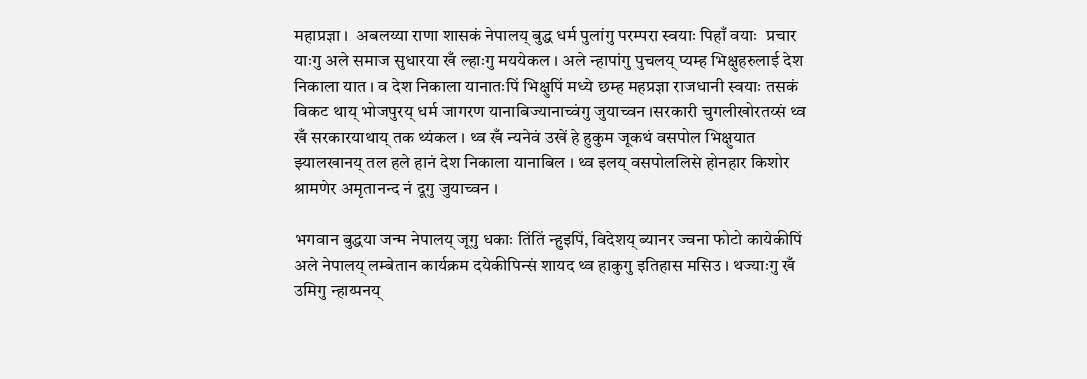महाप्रज्ञा ।  अबलय्या राणा शासकं नेपालय् बुद्ध धर्म पुलांगु परम्परा स्वयाः पिहाँ वयाः  प्रचार याःगु अले समाज सुधारया खँ ल्हाःगु मययेकल । अले न्हापांगु पुचलय् प्यम्ह भिक्षुहरुलाई देश निकाला यात । व देश निकाला यानातःपिं भिक्षुपिं मध्ये छम्ह महप्रज्ञा राजधानी स्वयाः तसकं विकट थाय् भोजपुरय् धर्म जागरण यानाबिज्यानाच्वंगु जुयाच्वन ।सरकारी चुगलीखोरतय्सं थ्व खँ सरकारयाथाय् तक थ्यंकल । थ्व खँ न्यनेवं उखें हे हुकुम जूकथं वसपोल भिक्षुयात झ्यालखानय् तल हले हानं देश निकाला यानाबिल । थ्व इलय् वसपोललिसे होनहार किशोर श्रामणेर अमृतानन्द नं दूगु जुयाच्वन ।

भगवान बुद्धया जन्म नेपालय् जूगु धकाः तिंतिं न्हुइपिं, विदेशय् ब्यानर ज्वना फोटो कायेकीपिं अले नेपालय् लम्बेतान कार्यक्रम दयेकीपिन्सं शायद थ्व हाकुगु इतिहास मसिउ । थज्याःगु खँ उमिगु न्हाय्पनय्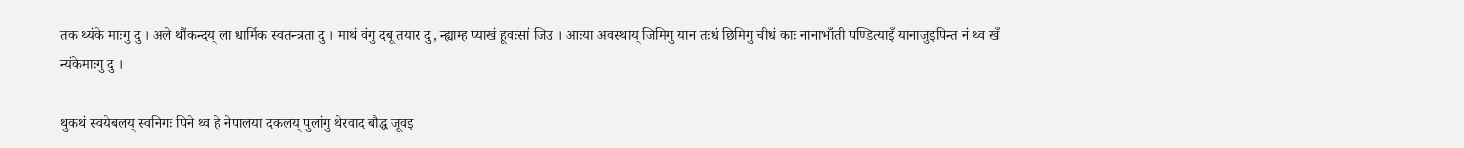तक थ्यंके माःगु दु । अले थौंकन्दय् ला धार्मिक स्वतन्त्रता दु । माथं वंगु दबू तयार दु, न्ह्याम्ह प्याखं हूवःसां जिउ । आःया अवस्थाय् जिमिगु यान तःधं छिमिगु चीधं काः नानाभाँती पण्डित्याइँ यानाजुइपिन्त नं थ्व खँ न्यंकेमाःगु दु ।

थुकथं स्वयेबलय् स्वनिगः पिने थ्व हे नेपालया दकलय् पुलांगु थेरवाद बौद्ध जूवइ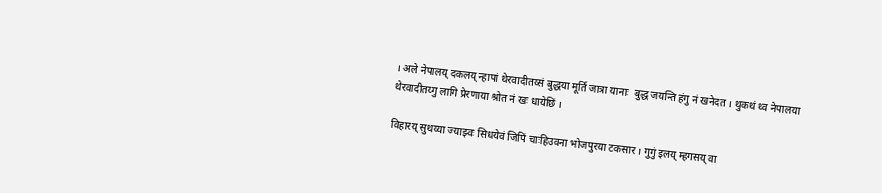। अले नेपालय् दकलय् न्हापां थेरवादीतय्सं बुद्धया मूर्ति जात्रा यानाः  बुद्ध जयन्ति हंगु नं खनेदत । थुकथं थ्व नेपालया थेरवादीतय्गु लागि प्रेरणाया श्रोत नं खः धायेछिं ।

विहारय् सुथय्या ज्याझ्वः सिधयेवं जिपिं चाःहिउवना भोजपुरया टकसार । गुगुं इलय् म्हगसय् वा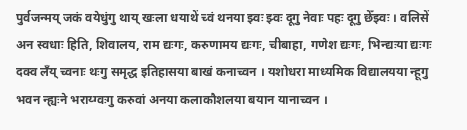पुर्वजन्मय् जकं वयेधुंगु थाय् खःला धयाथें च्वं थनया झ्वः झ्वः दूगु नेवाः पहः दूगु छेँझ्वः । वलिसें अन स्वधाः हिति, शिवालय, राम द्यःगः, करुणामय द्यःगः, चीबाहा, गणेश द्यःगः, भिन्द्यःया द्यःगः दक्व लँय् च्वनाः थःगु समृद्ध इतिहासया बाखं कनाच्वन । यशोधरा माध्यमिक विद्यालयया न्हूगु भवन न्ह्यःने भराय्ग्वःगु करुवां अनया कलाकौशलया बयान यानाच्वन ।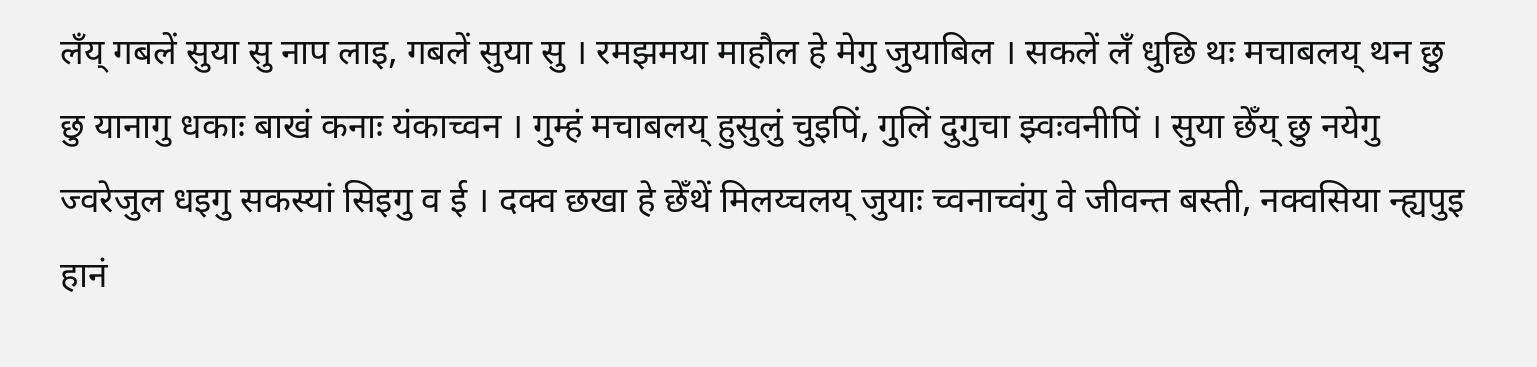लँय् गबलें सुया सु नाप लाइ, गबलें सुया सु । रमझमया माहौल हे मेगु जुयाबिल । सकलें लँ धुछि थः मचाबलय् थन छु छु यानागु धकाः बाखं कनाः यंकाच्वन । गुम्हं मचाबलय् हुसुलुं चुइपिं, गुलिं दुगुचा झ्वःवनीपिं । सुया छेँय् छु नयेगु ज्वरेजुल धइगु सकस्यां सिइगु व ई । दक्व छखा हे छेँथें मिलय्चलय् जुयाः च्वनाच्वंगु वे जीवन्त बस्ती, नक्वसिया न्ह्यपुइ हानं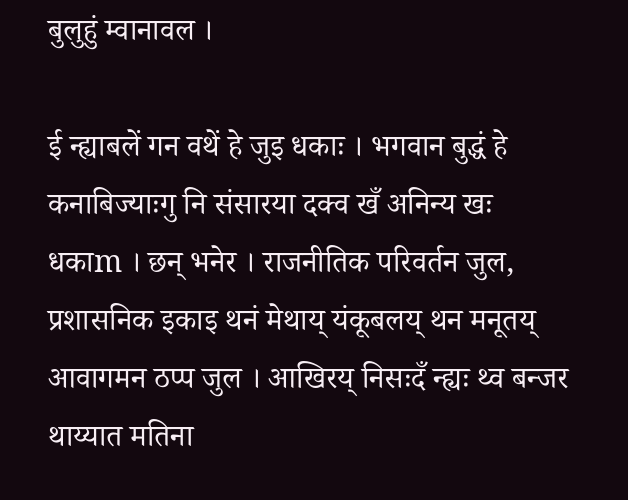बुलुहुं म्वानावल ।

ई न्ह्याबलें गन वथें हे जुइ धकाः । भगवान बुद्धं हे कनाबिज्याःगु नि संसारया दक्व खँ अनिन्य खः धकाm । छन् भनेर । राजनीतिक परिवर्तन जुल, प्रशासनिक इकाइ थनं मेथाय् यंकूबलय् थन मनूतय् आवागमन ठप्प जुल । आखिरय् निसःदँ न्ह्यः थ्व बन्जर थाय्यात मतिना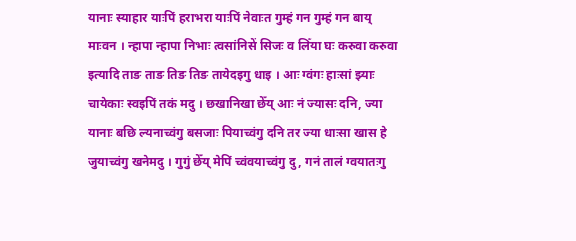यानाः स्याहार याःपिं हराभरा याःपिं नेवाःत गुम्हं गन गुम्हं गन बाय् माःवन । न्हापा न्हापा निभाः त्वसांनिसें सिजः व लिँया घः करुवा करुवा इत्यादि ताङ ताङ तिङ तिङ तायेदइगु धाइ । आः ग्वंगः हाःसां झ्याः चायेकाः स्वइपिं तकं मदु । छखानिखा छेँय् आः नं ज्यासः दनि, ज्या यानाः बछि ल्यनाच्वंगु बसजाः पियाच्वंगु दनि तर ज्या धाःसा खास हे जुयाच्वंगु खनेमदु । गुगुं छेँय् मेपिं च्वंवयाच्वंगु दु , गनं तालं ग्वयातःगु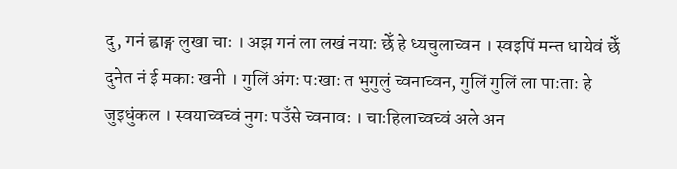दु, गनं ह्वाङ्ग लुखा चाः । अझ गनं ला लखं नयाः छेँ हे ध्यचुलाच्वन । स्वइपिं मन्त धायेवं छेँ दुनेत नं ई मकाः खनी । गुलिं अंगः पःखाः त भुगुलुं च्वनाच्वन, गुलिं गुलिं ला पाःताः हे जुइधुंकल । स्वयाच्वच्वं नुगः पउँसे च्वनावः । चाःहिलाच्वच्वं अले अन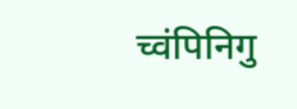च्वंपिनिगु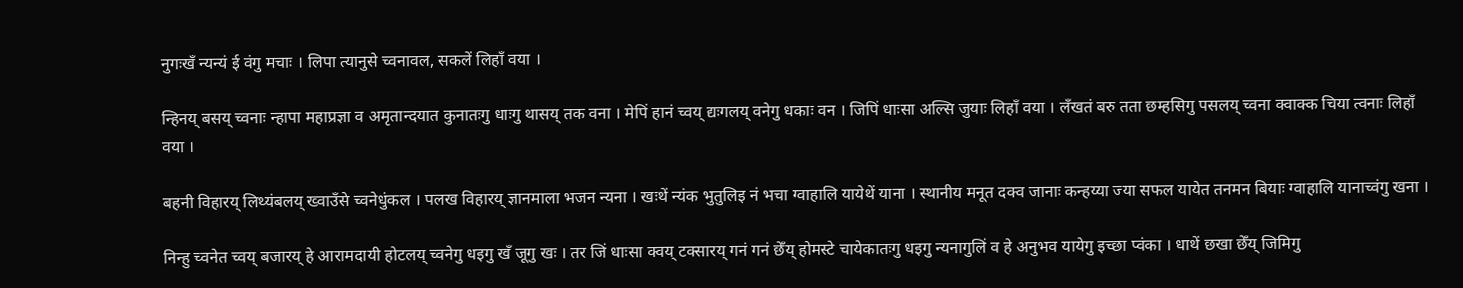नुगःखँ न्यन्यं ई वंगु मचाः । लिपा त्यानुसे च्वनावल, सकलें लिहाँ वया ।

न्हिनय् बसय् च्वनाः न्हापा महाप्रज्ञा व अमृतान्दयात कुनातःगु धाःगु थासय् तक वना । मेपिं हानं च्वय् द्यःगलय् वनेगु धकाः वन । जिपिं धाःसा अल्सि जुयाः लिहाँ वया । लँखतं बरु तता छम्हसिगु पसलय् च्वना क्वाक्क चिया त्वनाः लिहाँ वया ।

बहनी विहारय् लिथ्यंबलय् ख्वाउँसे च्वनेधुंकल । पलख विहारय् ज्ञानमाला भजन न्यना । खःथें न्यंक भुतुलिइ नं भचा ग्वाहालि यायेथें याना । स्थानीय मनूत दक्व जानाः कन्हय्या ज्या सफल यायेत तनमन बियाः ग्वाहालि यानाच्वंगु खना ।

निन्हु च्वनेत च्वय् बजारय् हे आरामदायी होटलय् च्वनेगु धइगु खँ जूगु खः । तर जिं धाःसा क्वय् टक्सारय् गनं गनं छेँय् होमस्टे चायेकातःगु धइगु न्यनागुलिं व हे अनुभव यायेगु इच्छा प्वंका । धाथें छखा छेँय् जिमिगु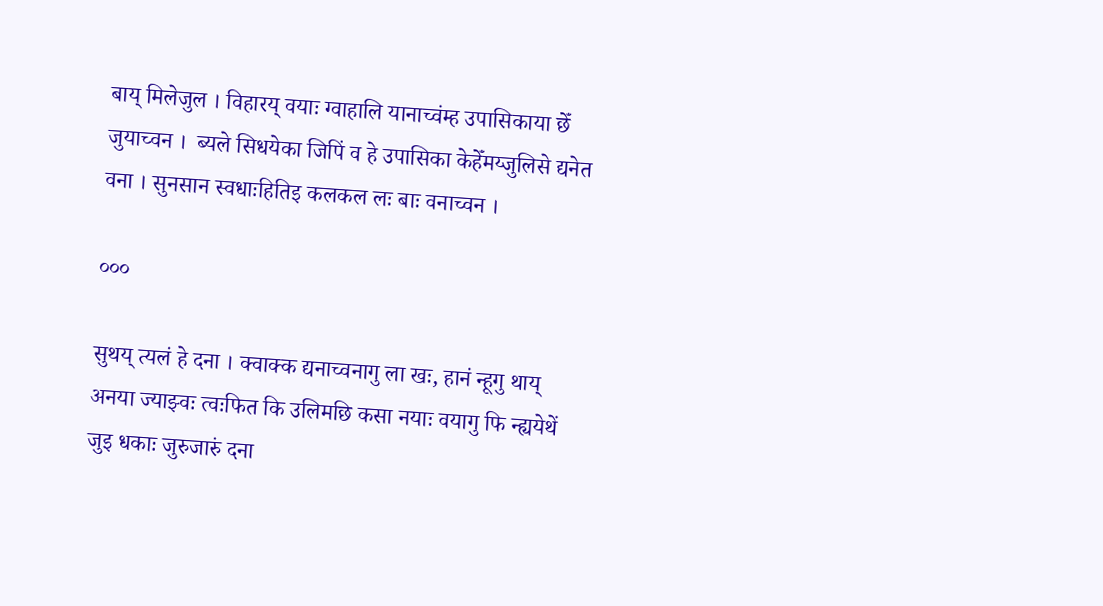बाय् मिलेजुल । विहारय् वयाः ग्वाहालि यानाच्वंम्ह उपासिकाया छेँ जुयाच्वन ।  ब्यले सिधयेका जिपिं व हे उपासिका केहेँमय्जुलिसे द्यनेत वना । सुनसान स्वधाःहितिइ कलकल लः बाः वनाच्वन ।

०००

सुथय् त्यलं हे दना । क्वाक्क द्यनाच्वनागु ला खः, हानं न्हूगु थाय् अनया ज्याझ्वः त्वःफित कि उलिमछि कसा नयाः वयागु फि न्ह्ययेथें जुइ धकाः जुरुजारुं दना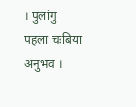। पुलांगु पहला चःबिया अनुभव ।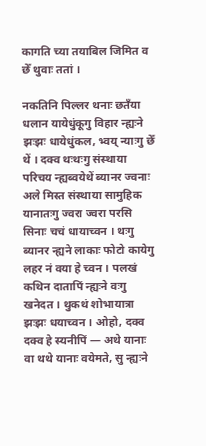कागति च्या तयाबिल जिमित व छेँ थुवाः ततां ।

नकतिनि पिल्लर थनाः छतँया धलान यायेधुंकूगु विहार न्ह्यःने झःझः धायेधुंकल, भ्वय् न्याःगु छेँ थें । दक्व थःथःगु संस्थाया परिचय न्ह्यब्वयेथें ब्यानर ज्वनाः अले मिस्त संस्थाया सामुहिक यानातःगु ज्वरा ज्वरा परसि सिनाः चचं धायाच्वन । थःगु ब्यानर न्ह्यने लाकाः फोटो कायेगु लहर नं वया हे च्वन । पलखं कथिन दातापिं न्ह्यःने वःगु खनेदत । थुकथं शोभायात्रा झःझः धयाच्वन । ओहो, दक्व दक्व हे स्यनीपिं — अथे यानाः वा थथे यानाः वयेमते, सु न्ह्यःने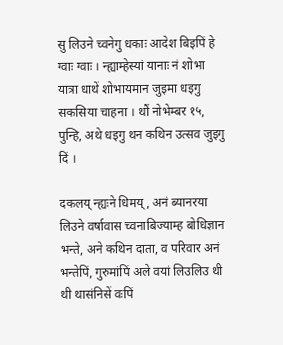सु लिउने च्वनेगु धकाः आदेश बिइपिं हे ग्वाः ग्वाः । न्ह्याम्हेस्यां यानाः नं शोभा यात्रा धाथें शोभायमान जुइमा धइगु सकसिया चाहना । थौं नोभेम्बर १५, पुन्हि, अथे धइगु थन कथिन उत्सव जुइगु दिं ।

दकलय् न्ह्यःने धिमय्, अनं ब्यानरया लिउने वर्षावास च्वनाबिज्याम्ह बोधिज्ञान भन्ते, अने कथिन दाता, व परिवार अनं भन्तेपिं, गुरुमांपिं अले वयां लिउलिउ थी थी थासंनिसें वःपिं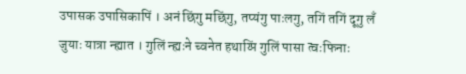उपासक उपासिकापिं । अनं छिंगु मछिंगु, तप्यंगु पाःलगु, तगिं तगिं दूगु लँ जुयाः यात्रा न्ह्यात । गुलिं न्ह्यःने च्वनेत हथाय्पिं गुलिं पासा त्वःफिनाः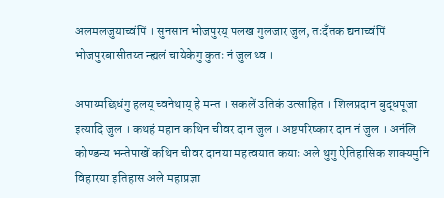अलमलजुयाच्वंपिं । सुनसान भोजपुरय् पलख गुलजार जुल, तःदँतक द्यनाच्वंपिं भोजपुरबासीतय्त न्ह्यलं चायेकेगु कुतः नं जुल थ्व ।

अपाय्मछिधंगु हलय् च्वनेथाय् हे मन्त । सकलें उतिकं उत्साहित । शिलप्रदान बुद्धपूजा इत्यादि जुल । कथहं महान कथिन चीवर दान जुल । अष्टपरिष्कार दान नं जुल । अनंलि कोण्डन्य भन्तेपाखें कथिन चीवर दानया महत्वयात कयाः अले थुगु ऐतिहासिक शाक्यमुनि विहारया इतिहास अले महाप्रज्ञा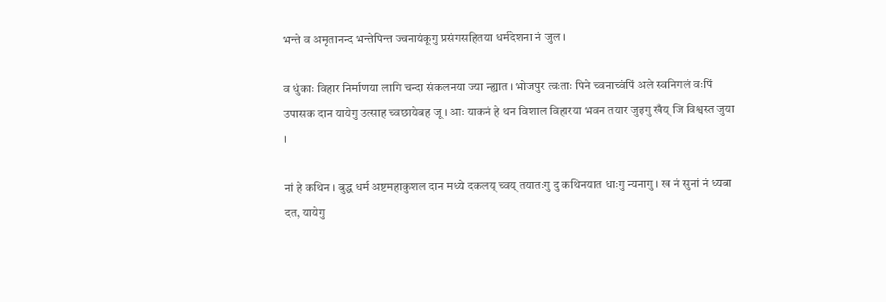भन्ते व अमृतानन्द भन्तेपिन्त ज्वनायंकूगु प्रसंगसहितया धर्मदेशना नं जुल ।

व धुंकाः विहार निर्माणया लागि चन्दा संकलनया ज्या न्ह्यात । भोजपुर त्वःताः पिने च्वनाच्वंपिं अले स्वनिगलं वःपिं उपासक दान यायेगु उत्साह च्वछायेबह जू । आः याकनं हे थन विशाल विहारया भवन तयार जुइगु खँय् जि विश्वस्त जुया ।

नां हे कथिन । बुद्ध धर्म अष्टमहाकुशल दान मध्ये दकलय् च्वय् तयातःगु दु कथिनयात धाःगु न्यनागु । ख नं सुनां नं ध्यबा दत, यायेगु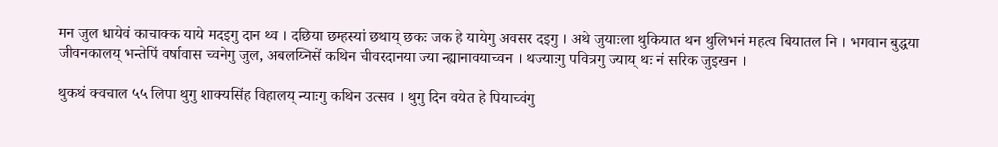मन जुल धायेवं काचाक्क याये मदइगु दान थ्व । दछिया छम्हस्यां छथाय् छकः जक हे यायेगु अवसर दइगु । अथे जुयाःला थुकियात थन थुलिभनं महत्व बियातल नि । भगवान बुद्धया जीवनकालय् भन्तेपिं वर्षावास च्वनेगु जुल, अबलय्निसें कथिन चीवरदानया ज्या न्ह्यानावयाच्वन । थज्याःगु पवित्रगु ज्याय् थः नं सरिक जुइखन ।

थुकथं क्वचाल ५५ लिपा थुगु शाक्यसिंह विहालय् न्याःगु कथिन उत्सव । थुगु दिन वयेत हे पियाच्वंगु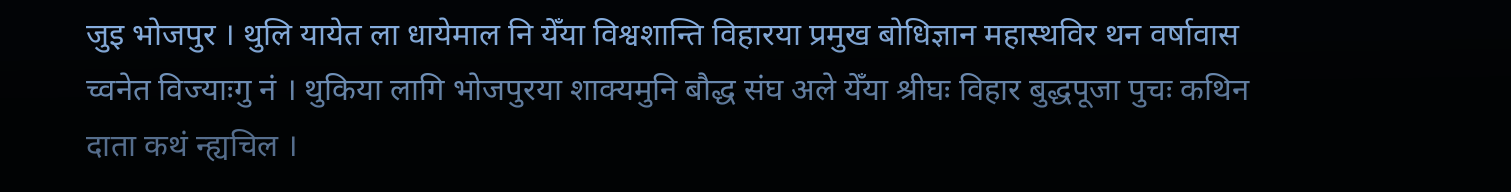जुइ भोजपुर । थुलि यायेत ला धायेमाल नि येँया विश्वशान्ति विहारया प्रमुख बोधिज्ञान महास्थविर थन वर्षावास च्वनेत विज्याःगु नं । थुकिया लागि भोजपुरया शाक्यमुनि बौद्ध संघ अले येँया श्रीघः विहार बुद्धपूजा पुचः कथिन दाता कथं न्ह्यचिल ।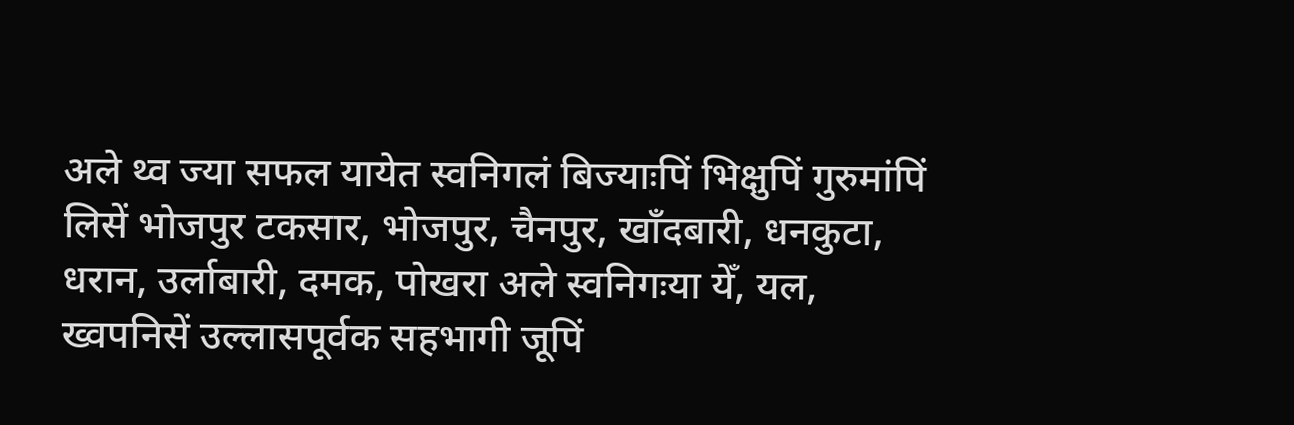अले थ्व ज्या सफल यायेत स्वनिगलं बिज्याःपिं भिक्षुपिं गुरुमांपिं लिसें भोजपुर टकसार, भोजपुर, चैनपुर, खाँदबारी, धनकुटा, धरान, उर्लाबारी, दमक, पोखरा अले स्वनिगःया येँ, यल, ख्वपनिसें उल्लासपूर्वक सहभागी जूपिं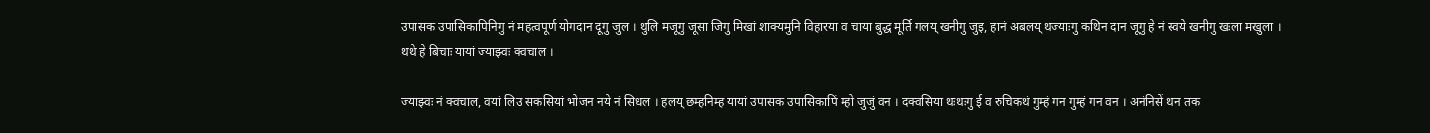उपासक उपासिकापिनिगु नं महत्वपूर्ण योगदान दूगु जुल । थुलि मजूगु जूसा जिगु मिखां शाक्यमुनि विहारया व चाया बुद्ध मूर्ति गलय् खनीगु जुइ, हानं अबलय् थज्याःगु कथिन दान जूगु हे नं स्वये खनीगु खःला मखुला । थथे हे बिचाः यायां ज्याझ्वः क्वचाल ।

ज्याझ्वः नं क्वचाल, वयां लिउ सकसियां भोजन नये नं सिधल । हलय् छम्हनिम्ह यायां उपासक उपासिकापिं म्हो जुजुं वन । दक्वसिया थःथःगु ई व रुचिकथं गुम्हं गन गुम्हं गन वन । अनंनिसें थन तक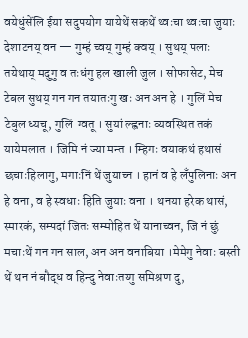वयेधुंसेंलि ईया सदुपयोग यायेथें सकथें थ्वःचा थ्वःचा जुयाः देशाटनय् वन — गुम्हं च्वय् गुम्हं क्वय् । सुथय् पलाः तयेथाय् मदुगु व तःधंगु हल खाली जुल । सोफासेट, मेच टेबल सुथय् गन गन तयातःगु खः अन अन हे । गुलिं मेच टेबुल ध्यचू, गुलिं  ग्वतू । सुयां ल्ह्वनाः व्यवस्थित तकं यायेमलात । जिमि नं ज्या मन्त । म्हिगः वयाकथं हथासं छचाःहिलागु, मगाःनिं थें जुयाच्न । हानं व हे लँपुलिनाः अन हे वना, व हे स्वधाः हिति जुयाः वना । थनया हरेक थासं, स्मारकं, सम्पदां जितः सम्मोहित थें यानाच्वन, जि नं छुं मचाःथें गन गन साल, अन अन वनाबिया ।मेमेगु नेवाः बस्ती थें थन नं बौद्ध व हिन्दु नेवाःतय्गु समिश्रण दु,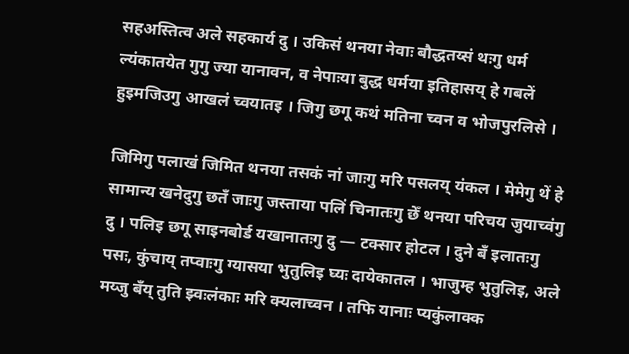सहअस्तित्व अले सहकार्य दु । उकिसं थनया नेवाः बौद्धतय्सं थःगु धर्म ल्यंकातयेत गुगु ज्या यानावन, व नेपाःया बुद्ध धर्मया इतिहासय् हे गबलें हुइमजिउगु आखलं च्वयातइ । जिगु छगू कथं मतिना च्वन व भोजपुरलिसे ।

जिमिगु पलाखं जिमित थनया तसकं नां जाःगु मरि पसलय् यंकल । मेमेगु थें हे सामान्य खनेदुगु छतँ जाःगु जस्ताया पलिं चिनातःगु छेँ थनया परिचय जुयाच्वंगु दु । पलिइ छगू साइनबोर्ड यखानातःगु दु — टक्सार होटल । दुने बँ इलातःगु पसः, कुंचाय् तप्वाःगु ग्यासया भुतुलिइ घ्यः दायेकातल । भाजुम्ह भुतुलिइ, अले मय्जु बँय् तुति झ्वःलंकाः मरि क्यलाच्वन । तफि यानाः प्यकुंलाक्क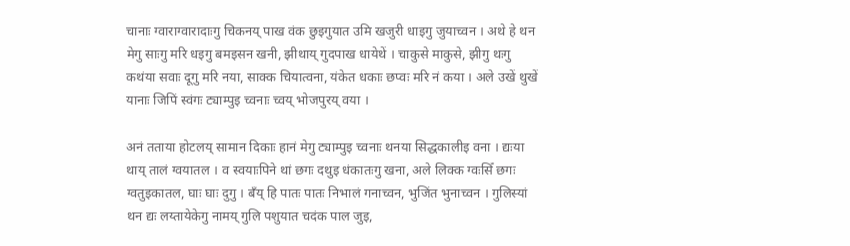चानाः ग्वाराग्वारादाःगु चिकनय् पाख वंक छुइगुयात उमि खजुरी धाइगु जुयाच्वन । अथे हे थन मेगु साःगु मरि धइगु बमइसन खनी, झीथाय् गुदपाख धायेथें । चाकुसे माकुसे, झीगु थःगु कथंया सवाः दूगु मरि नया, साक्क चियात्वना, यंकेत धकाः छप्वः मरि नं कया । अले उखें थुखें यानाः जिपिं स्वंगः ट्याम्पुइ च्वनाः च्वय् भोजपुरय् वया ।

अनं तताया होटलय् सामान दिकाः हानं मेगु ट्याम्पुइ च्वनाः थनया सिद्धकालीइ वना । द्यःया थाय् तालं ग्वयातल । व स्वयाःपिने थां छगः दथुइ धंकातःगु खना, अले लिक्क ग्वःसिँ छगः ग्वतुइकातल, घाः घाः दुगु । बँय् हि पातः पातः निभालं गनाच्वन, भुजिंत भुनाच्वन । गुलिस्यां थन द्यः लय्तायेकेगु नामय् गुलि पशुयात चदंक पाल जुइ,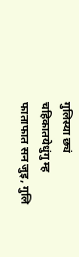गुलिस्या छ्यं चहिकातयेधुंगु म्ह फाताफात सन जुइ, गुलि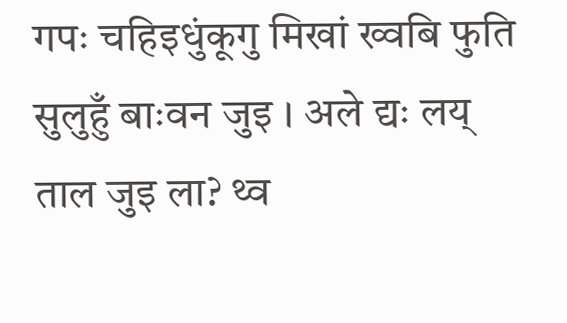गपः चहिइधुंकूगु मिखां ख्वबि फुति सुलुहुँ बाःवन जुइ । अले द्यः लय् ताल जुइ ला? थ्व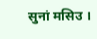सुनां मसिउ ।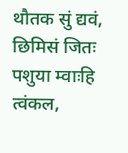थौतक सुं द्यवं, छिमिसं जितः पशुया म्वाःहि त्वंकल,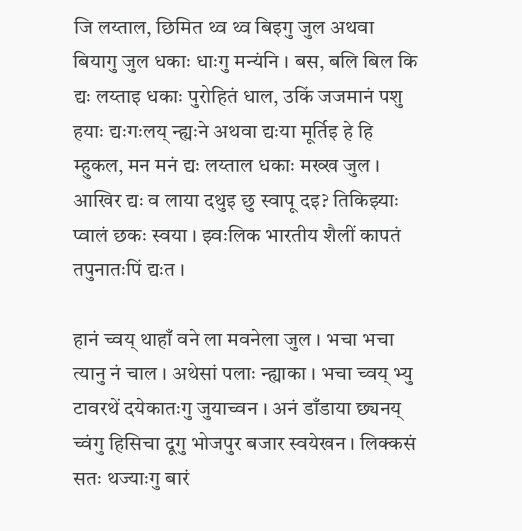जि लय्ताल, छिमित थ्व थ्व बिइगु जुल अथवा बियागु जुल धकाः धाःगु मन्यंनि । बस, बलि बिल कि द्यः लय्ताइ धकाः पुरोहितं धाल, उकिं जजमानं पशु हयाः द्यःगःलय् न्ह्यःने अथवा द्यःया मूर्तिइ हे हि म्हुकल, मन मनं द्यः लय्ताल धकाः मख्ख जुल । आखिर द्यः व लाया दथुइ छु स्वापू दइ? तिकिझ्याः प्वालं छकः स्वया । झ्वःलिक भारतीय शैलीं कापतं तपुनातःपिं द्यःत ।

हानं च्वय् थाहाँ वने ला मवनेला जुल । भचा भचा त्यानु नं चाल । अथेसां पलाः न्ह्याका । भचा च्वय् भ्यु टावरथें दयेकातःगु जुयाच्वन । अनं डाँडाया छ्यनय् च्वंगु हिसिचा दूगु भोजपुर बजार स्वयेखन । लिक्कसं सतः थज्याःगु बारं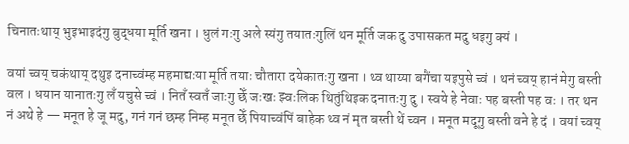चिनातःथाय् भुइभाइदंगु बुद्धया मूर्ति खना । धुलं गःगु अले स्यंगु तयातःगुलिं थन मूर्ति जक दु उपासकत मदु धइगु क्यं ।

वयां च्वय् चकंथाय् दथुइ दनाच्वंम्ह महमाद्यःया मूर्ति तयाः चौतारा दयेकातःगु खना । थ्व थाय्या बगैंचा यइपुसे च्वं । थनं च्वय् हानं मेगु बस्ती वल । धयान यानातःगु लँ यचुसे च्वं । नितँ स्वतँ जाःगु छेँ जःखः झ्वःलिक थितुंथिइक दनातःगु दु । स्वये हे नेवाः पह बस्ती पह वः । तर थन नं अथे हे — मनूत हे जू मदु, गनं गनं छम्ह निम्ह मनूत छेँ पियाच्वंपिं बाहेक थ्व नं मृत बस्ती थें च्वन । मनूत मदूगु बस्ती वने हे दं । वयां च्वय्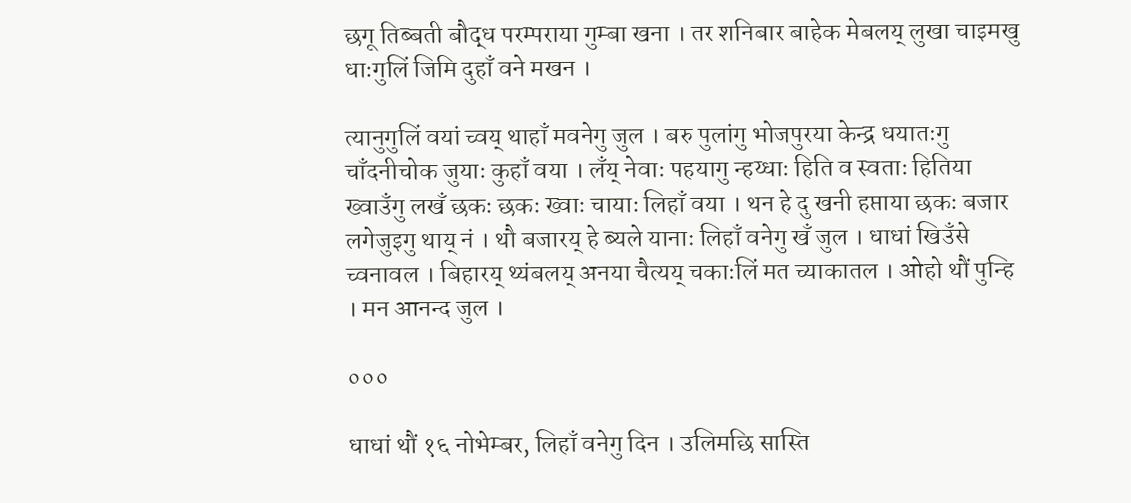छगू तिब्बती बौद्ध परम्पराया गुम्बा खना । तर शनिबार बाहेक मेबलय् लुखा चाइमखु धाःगुलिं जिमि दुहाँ वने मखन ।

त्यानुगुलिं वयां च्वय् थाहाँ मवनेगु जुल । बरु पुलांगु भोजपुरया केन्द्र धयातःगु चाँदनीचोक जुयाः कुहाँ वया । लँय् नेवाः पहयागु न्हय्धाः हिति व स्वताः हितिया ख्वाउँगु लखँ छकः छकः ख्वाः चायाः लिहाँ वया । थन हे दु खनी हप्ताया छकः बजार लगेजुइगु थाय् नं । थौ बजारय् हे ब्यले यानाः लिहाँ वनेगु खँ जुल । धाधां खिउँसे च्वनावल । बिहारय् थ्यंबलय् अनया चैत्यय् चकाःलिं मत च्याकातल । ओहो थौं पुन्हि । मन आनन्द जुल ।

०००

धाधां थौं १६ नोभेम्बर, लिहाँ वनेगु दिन । उलिमछि सास्ति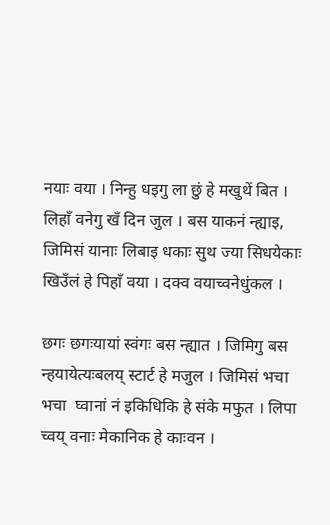नयाः वया । निन्हु धइगु ला छुं हे मखुथें बित । लिहाँ वनेगु खँ दिन जुल । बस याकनं न्ह्याइ, जिमिसं यानाः लिबाइ धकाः सुथ ज्या सिधयेकाः खिउँलं हे पिहाँ वया । दक्व वयाच्वनेधुंकल ।

छगः छगःयायां स्वंगः बस न्ह्यात । जिमिगु बस न्हयायेत्यःबलय् स्टार्ट हे मजुल । जिमिसं भचा भचा  घ्वानां नं इकिधिकि हे संके मफुत । लिपा च्वय् वनाः मेकानिक हे काःवन ।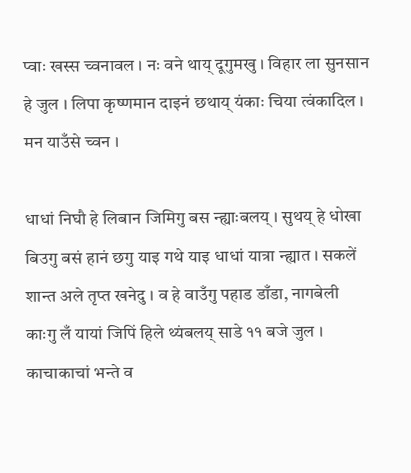प्वाः खस्स च्वनावल । नः वने थाय् दूगुमखु । विहार ला सुनसान हे जुल । लिपा कृष्णमान दाइनं छथाय् यंकाः चिया त्वंकादिल । मन याउँसे च्वन ।

धाधां निघौ हे लिबान जिमिगु बस न्ह्याःबलय् । सुथय् हे धोखा बिउगु बसं हानं छगु याइ गथे याइ धाधां यात्रा न्ह्यात । सकलें शान्त अले तृप्त खनेदु । व हे वाउँगु पहाड डाँडा, नागबेली काःगु लँ यायां जिपिं हिले थ्यंबलय् साडे ११ बजे जुल । काचाकाचां भन्ते व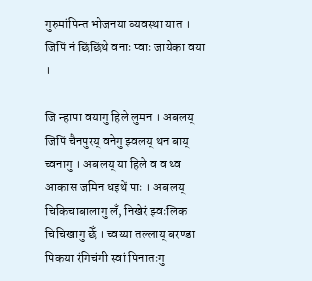गुरुमांपिन्त भोजनया व्यवस्था यात । जिपिं नं छिंछिंथे वनाः प्वाः जायेका वया ।

जि न्हापा वयागु हिले लुमन । अबलय् जिपिं चैनपुरय् वनेगु झ्वलय् थन बाय् च्वनागु । अबलय् या हिले व व थ्व आकास जमिन धइथें पाः । अबलय् चिकिचाबालागु लँ, निखेरं झ्वःलिक चिचिखागु छेँ । च्वय्या तल्लाय् बरण्डा पिकया रंगिचंगी स्वां पिनातःगु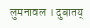लुमनावल । दुबातय्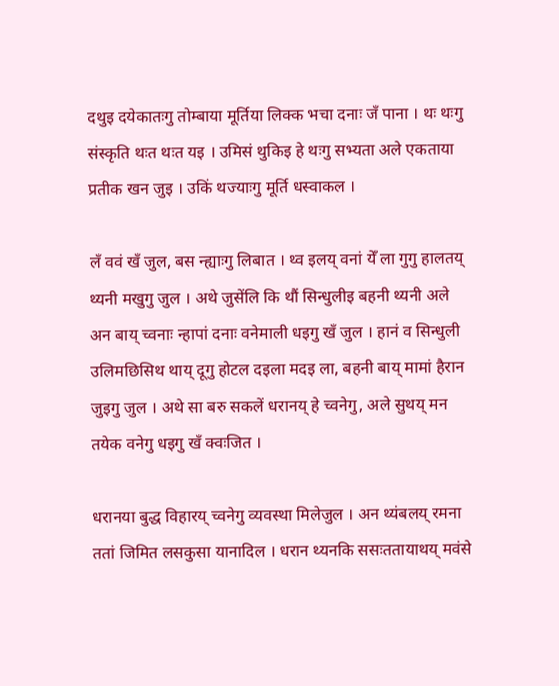दथुइ दयेकातःगु तोम्बाया मूर्तिया लिक्क भचा दनाः जँ पाना । थः थःगु संस्कृति थःत थःत यइ । उमिसं थुकिइ हे थःगु सभ्यता अले एकताया प्रतीक खन जुइ । उकिं थज्याःगु मूर्ति धस्वाकल ।

लँ ववं खँ जुल, बस न्ह्याःगु लिबात । थ्व इलय् वनां येँ ला गुगु हालतय् थ्यनी मखुगु जुल । अथे जुसेंलि कि थौं सिन्धुलीइ बहनी थ्यनी अले अन बाय् च्वनाः न्हापां दनाः वनेमाली धइगु खँ जुल । हानं व सिन्धुली उलिमछिसिथ थाय् दूगु होटल दइला मदइ ला, बहनी बाय् मामां हैरान जुइगु जुल । अथे सा बरु सकलें धरानय् हे च्वनेगु, अले सुथय् मन तयेक वनेगु धइगु खँ क्वःजित ।

धरानया बुद्ध विहारय् च्वनेगु व्यवस्था मिलेजुल । अन थ्यंबलय् रमना ततां जिमित लसकुसा यानादिल । धरान थ्यनकि ससःततायाथय् मवंसे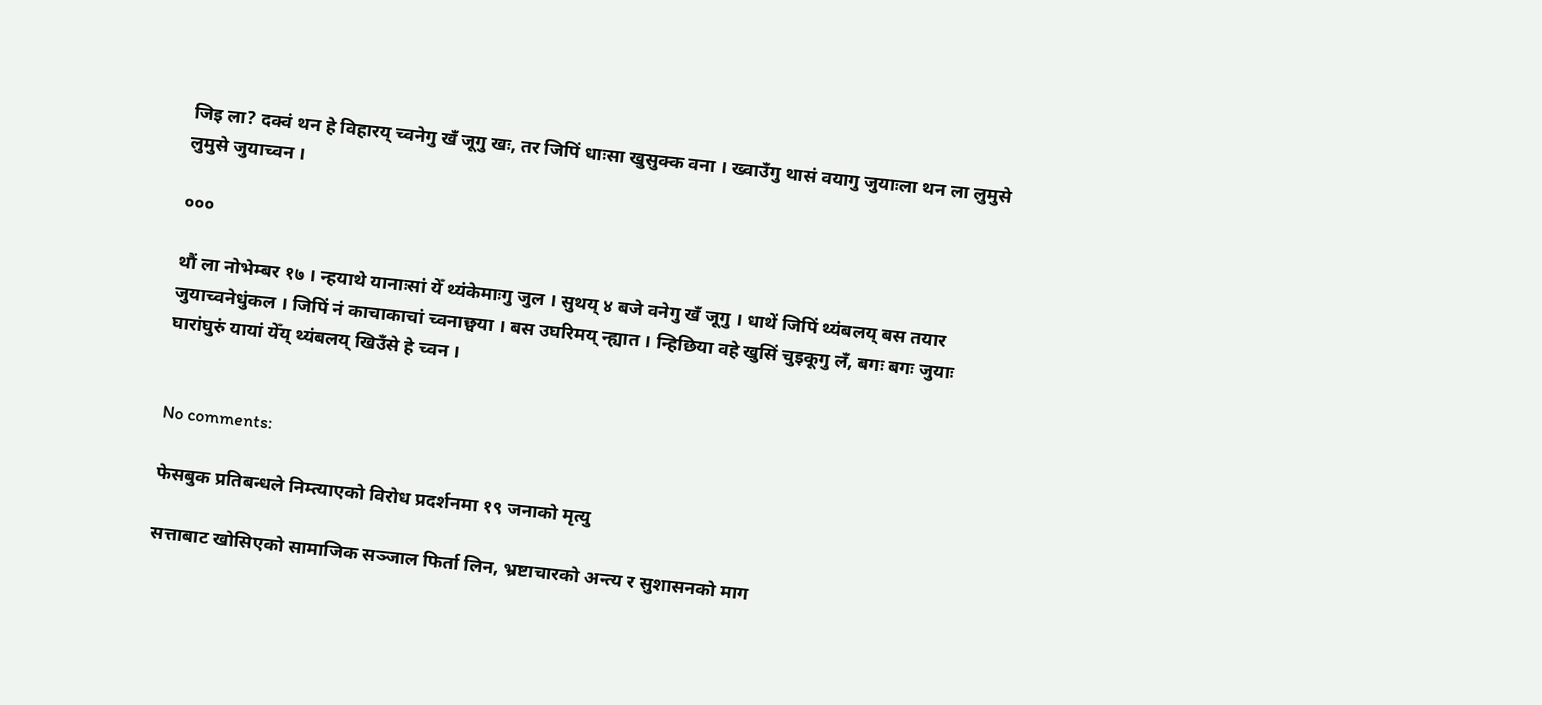जिइ ला? दक्वं थन हे विहारय् च्वनेगु खँ जूगु खः, तर जिपिं धाःसा खुसुक्क वना । ख्वाउँगु थासं वयागु जुयाःला थन ला लुमुसे लुमुसे जुयाच्वन ।

०००

थौं ला नोभेम्बर १७ । न्हयाथे यानाःसां येँ थ्यंकेमाःगु जुल । सुथय् ४ बजे वनेगु खँ जूगु । धाथें जिपिं थ्यंबलय् बस तयार जुयाच्वनेधुंकल । जिपिं नं काचाकाचां च्वनाछ्वया । बस उघरिमय् न्ह्यात । न्हिछिया वहे खुसिं चुइकूगु लँ, बगः बगः जुयाः घारांघुरुं यायां येँय् थ्यंबलय् खिउँसे हे च्वन ।


No comments:

फेसबुक प्रतिबन्धले निम्त्याएको विरोध प्रदर्शनमा १९ जनाको मृत्यु

सत्ताबाट खोसिएको सामाजिक सञ्जाल फिर्ता लिन, भ्रष्टाचारको अन्त्य र सुशासनको माग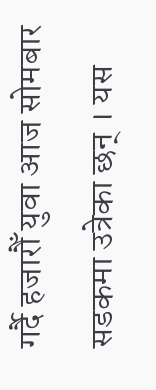गर्दै हजारौँ युवा आज सोमबार सडकमा उत्रेका छन् । यस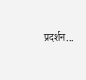प्रदर्शन...